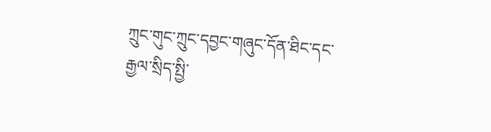ཀྲུང་གུང་ཀྲུང་དབྱང་གཞུང་དོན་ཐིང་དང་རྒྱལ་སྲིད་སྤྱི་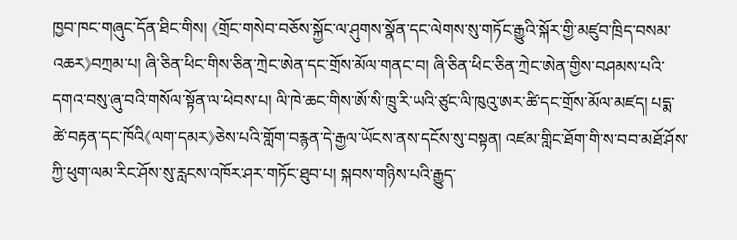ཁྱབ་ཁང་གཞུང་དོན་ཐིང་གིས། 《གྲོང་གསེབ་བཅོས་སྐྱོང་ལ་ཤུགས་སྣོན་དང་ལེགས་སུ་གཏོང་རྒྱུའི་སྐོར་གྱི་མཛུབ་ཁྲིད་བསམ་འཆར》བཀྲམ་པ། ཞི་ཅིན་ཕིང་གིས་ཅིན་ཀྲེང་ཨེན་དང་གྲོས་མོལ་གནང་བ། ཞི་ཅིན་ཕིང་ཅིན་ཀྲེང་ཨེན་གྱིས་བཤམས་པའི་དགའ་བསུ་ཞུ་བའི་གསོལ་སྟོན་ལ་ཕེབས་པ། ལི་ཁེ་ཆང་གིས་ཨོ་སི་ཁྲུ་རི་ཡའི་ཙུང་ལི་ཁུའུ་ཨར་ཚི་དང་གྲོས་མོལ་མཛད། པདྨ་ཚེ་བརྟན་དང་ཁོའི《ལག་དམར》ཅེས་པའི་གློག་བརྙན་དེ་རྒྱལ་ཡོངས་ནས་དངོས་སུ་བསྟན། འཛམ་གླིང་ཐོག་གི་ས་བབ་མཐོ་ཤོས་ཀྱི་ཕུག་ལམ་རིང་ཤོས་སུ་རླངས་འཁོར་ཤར་གཏོང་ཐུབ་པ། སྐབས་གཉིས་པའི་རྒྱུད་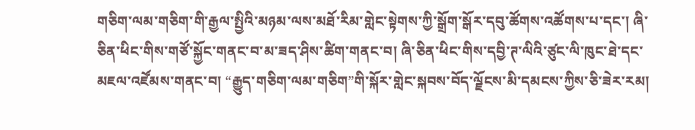གཅིག་ལམ་གཅིག་གི་རྒྱལ་སྤྱིའི་མཉམ་ལས་མཐོ་རིམ་གླེང་སྟེགས་ཀྱི་སྒྲོག་སྒོར་དབུ་ཚོགས་འཚོགས་པ་དང་། ཞི་ཅིན་ཕིང་གིས་གཙོ་སྐྱོང་གནང་བ་མ་ཟད་ཤིས་ཚིག་གནང་བ། ཞི་ཅིན་ཕིང་གིས་དབྱི་ཊ་ལིའི་ཙུང་ལི་ཁུང་ཐེ་དང་མཇལ་འཛོམས་གནང་བ། “རྒྱུད་གཅིག་ལམ་གཅིག”གི་སྐོར་གླེང་སྐབས་བོད་ལྗོངས་མི་དམངས་ཀྱིས་ཅི་ཟེར་རམ།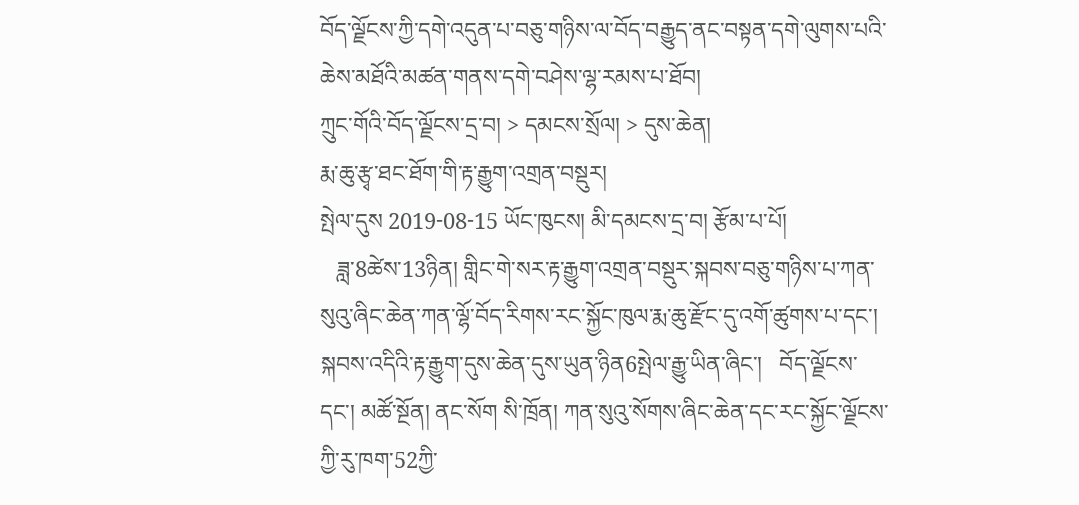བོད་ལྗོངས་ཀྱི་དགེ་འདུན་པ་བཅུ་གཉིས་ལ་བོད་བརྒྱུད་ནང་བསྟན་དགེ་ལུགས་པའི་ཆེས་མཐོའི་མཚན་གནས་དགེ་བཤེས་ལྷ་རམས་པ་ཐོབ།
ཀྲུང་གོའི་བོད་ལྗོངས་དྲ་བ། > དམངས་སྲོལ། > དུས་ཆེན།
རྨ་ཆུ་རྩྭ་ཐང་ཐོག་གི་རྟ་རྒྱུག་འགྲན་བསྡུར།
སྤེལ་དུས 2019-08-15 ཡོང་ཁུངས། མི་དམངས་དྲ་བ། རྩོམ་པ་པོ།
   ཟླ་8ཚེས་13ཉིན། གླིང་གེ་སར་རྟ་རྒྱུག་འགྲན་བསྡུར་སྐབས་བཅུ་གཉིས་པ་ཀན་སུའུ་ཞིང་ཆེན་ཀན་ལྷོ་བོད་རིགས་རང་སྐྱོང་ཁུལ་རྨ་ཆུ་རྫོང་དུ་འགོ་ཚུགས་པ་དང་།  སྐབས་འདིའི་རྟ་རྒྱུག་དུས་ཆེན་དུས་ཡུན་ཉིན6སྤེལ་རྒྱུ་ཡིན་ཞིང་།   བོད་ལྗོངས་དང་། མཚོ་སྔོན། ནང་སོག སི་ཁྲོན། ཀན་སུའུ་སོགས་ཞིང་ཆེན་དང་རང་སྐྱོང་ལྗོངས་ཀྱི་རུ་ཁག་52ཀྱི་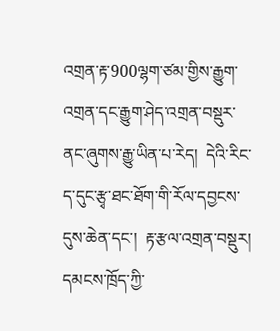འགྲན་རྟ་900ལྷག་ཙམ་གྱིས་རྒྱུག་འགྲན་དང་རྒྱུག་ཤེད་འགྲན་བསྡུར་ནང་ཞུགས་རྒྱུ་ཡིན་པ་རེད།  དེའི་རིང་ད་དུང་རྩྭ་ཐང་ཐོག་གི་རོལ་དབྱངས་དུས་ཆེན་དང་།  རྟ་རྩལ་འགྲན་བསྡུར།  དམངས་ཁྲོད་ཀྱི་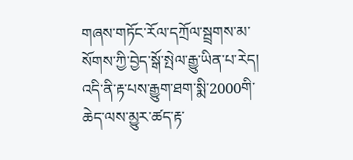གཞས་གཏོང་རོལ་དཀྲོལ་སྦྲགས་མ་སོགས་ཀྱི་བྱེད་སྒོ་སྤེལ་རྒྱུ་ཡིན་པ་རེད། འདི་ནི་རྟ་པས་རྒྱུག་ཐག་སྨི་2000གི་ཆེད་ལས་མྱུར་ཚད་རྟ་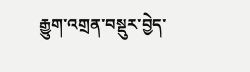རྒྱུག་འགྲན་བསྡུར་བྱེད་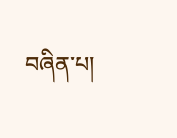བཞིན་པ།